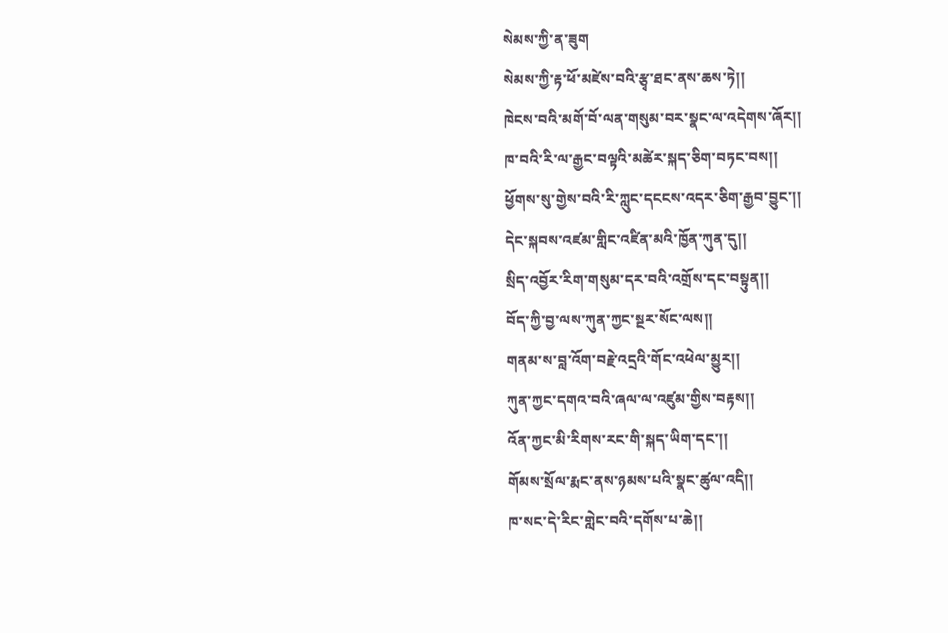སེམས་ཀྱི་ན་ཟུག
སེམས་ཀྱི་རྟ་ཕོ་མཛེས་བའི་རྩྭ་ཐང་ནས་ཆས་ཏེ།།
ཁེངས་བའི་མགོ་བོ་ལན་གསུམ་བར་སྣང་ལ་འདེགས་ཞོར།།
ཁ་བའི་རི་ལ་རྒྱང་བལྟའི་མཚེར་སྐད་ཅིག་བཏང་བས།།
ཕྱོགས་སུ་གྱེས་བའི་རི་ཀླུང་དངངས་འདར་ཅིག་རྒྱབ་བྱུང་།།
དེང་སྐབས་འཛམ་གླིང་འཛིན་མའི་ཁྱོན་ཀུན་དུ།།
སྲིད་འབྱོར་རིག་གསུམ་དར་བའི་འགྲོས་དང་བསྟུན།།
བོད་ཀྱི་བྱ་ལས་ཀུན་ཀྱང་སྔར་སོང་ལས།།
གནམ་ས་བླ་འོག་བརྗེ་འདྲའི་གོང་འཕེལ་མྱུར།།
ཀུན་ཀྱང་དགའ་བའི་ཞལ་ལ་འཛུམ་གྱིས་བརྟས།།
འོན་ཀྱང་མི་རིགས་རང་གི་སྐད་ཡིག་དང་།།
གོམས་སྲོལ་རྨང་ནས་ཉམས་པའི་སྣང་ཚུལ་འདི།།
ཁ་སང་དེ་རིང་གླེང་བའི་དགོས་པ་ཆེ།།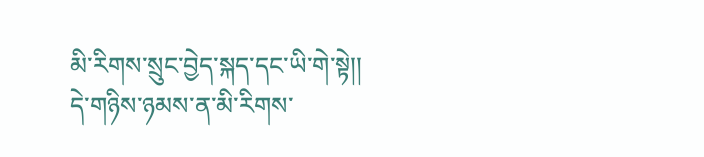མི་རིགས་སྲུང་བྱེད་སྐད་དང་ཡི་གེ་སྟེ།།
དེ་གཉིས་ཉམས་ན་མི་རིགས་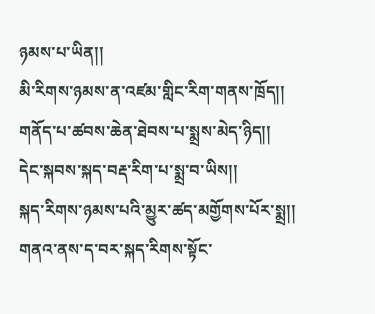ཉམས་པ་ཡིན།།
མི་རིགས་ཉམས་ན་འཛམ་གླིང་རིག་གནས་ཁྲོད།།
གནོད་པ་ཚབས་ཆེན་ཐེབས་པ་སྨྲས་མེད་ཉིད།།
དེང་སྐབས་སྐད་བརྡ་རིག་པ་སྨྲ་བ་ཡིས།།
སྐད་རིགས་ཉམས་པའི་མྱུར་ཚད་མགྱོགས་པོར་སྨྲ།།
གནའ་ནས་ད་བར་སྐད་རིགས་སྟོང་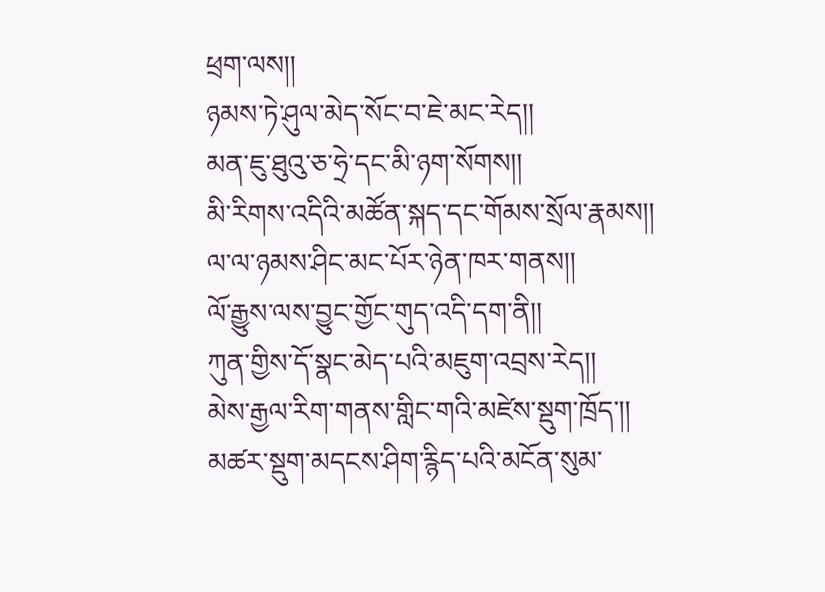ཕྲག་ལས།།
ཉམས་ཏེ་ཤུལ་མེད་སོང་བ་ཇེ་མང་རེད།།
མན་ཇུ་ཐུའུ་ཅ་ཧྲེ་དང་མི་ཉག་སོགས།།
མི་རིགས་འདིའི་མཚོན་སྐད་དང་གོམས་སྲོལ་རྣམས།།
ལ་ལ་ཉམས་ཤིང་མང་པོར་ཉེན་ཁར་གནས།།
ལོ་རྒྱུས་ལས་བྱུང་གྱོང་གུད་འདི་དག་ནི།།
ཀུན་གྱིས་དོ་སྣང་མེད་པའི་མཇུག་འབྲས་རེད།།
མེས་རྒྱལ་རིག་གནས་གླིང་གའི་མཛེས་སྡུག་ཁྲོད་།།
མཚར་སྡུག་མདངས་ཤིག་རྙིད་པའི་མངོན་སུམ་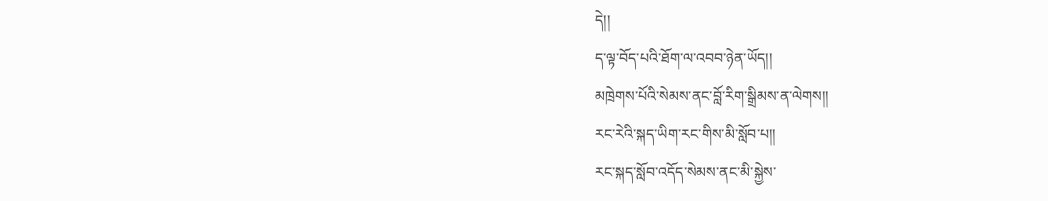དེ།།
ད་ལྟ་བོད་པའི་ཐོག་ལ་འབབ་ཉེན་ཡོད།།
མཁྲེགས་པོའི་སེམས་ནང་བློ་རིག་སྒྲིམས་ན་ལེགས།།
རང་རེའི་སྐད་ཡིག་རང་གིས་མི་སློབ་པ།།
རང་སྐད་སློབ་འདོད་སེམས་ནང་མི་སྐྱེས་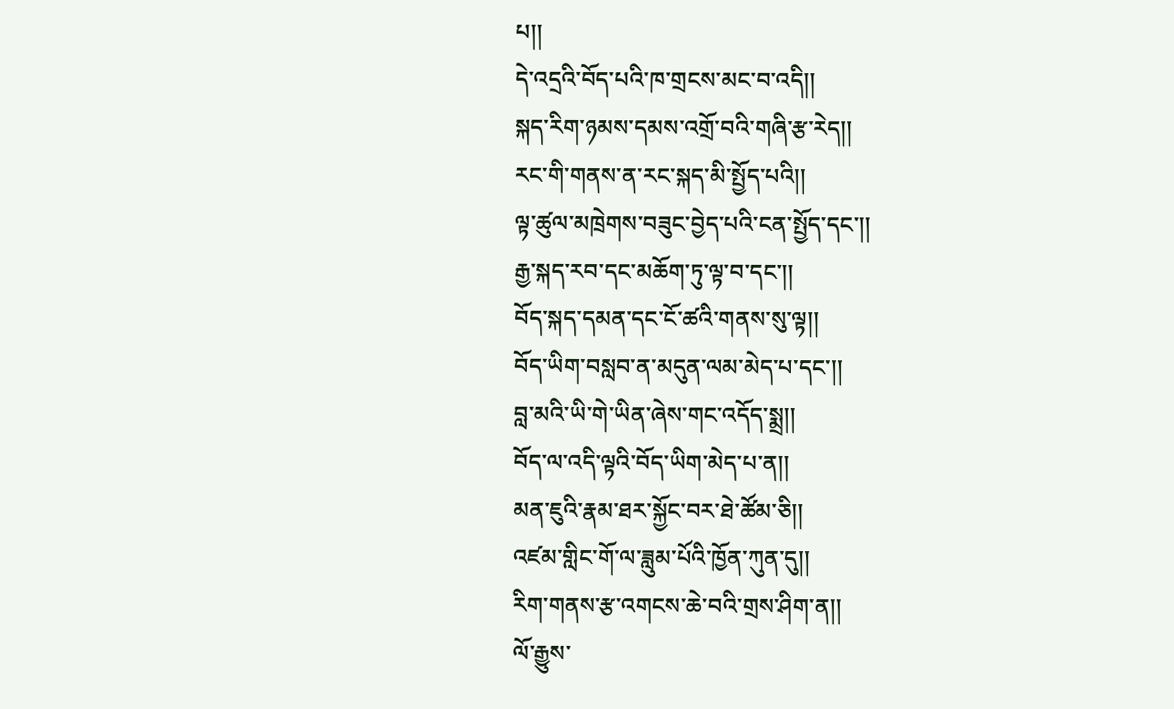པ།།
དེ་འདྲའི་བོད་པའི་ཁ་གྲངས་མང་བ་འདི།།
སྐད་རིག་ཉམས་དམས་འགྲོ་བའི་གཞི་རྩ་རེད།།
རང་གི་གནས་ན་རང་སྐད་མི་སྤྱོད་པའི།།
ལྟ་ཚུལ་མཁྲེགས་བཟུང་བྱེད་པའི་ངན་སྤྱོད་དང་།།
རྒྱ་སྐད་རབ་དང་མཆོག་ཏུ་ལྟ་བ་དང་།།
བོད་སྐད་དམན་དང་ངོ་ཚའི་གནས་སུ་ལྟ།།
བོད་ཡིག་བསླབ་ན་མདུན་ལམ་མེད་པ་དང་།།
བླ་མའི་ཡི་གེ་ཡིན་ཞེས་གང་འདོད་སྨྲ།།
བོད་ལ་འདི་ལྟའི་བོད་ཡིག་མེད་པ་ན།།
མན་ཇུའི་རྣམ་ཐར་སྐྱོང་བར་ཐེ་ཚོམ་ཅི།།
འཛམ་གླིང་གོ་ལ་ཟླུམ་པོའི་ཁྱོན་ཀུན་དུ།།
རིག་གནས་རྩ་འགངས་ཆེ་བའི་གྲས་ཤིག་ན།།
ལོ་རྒྱུས་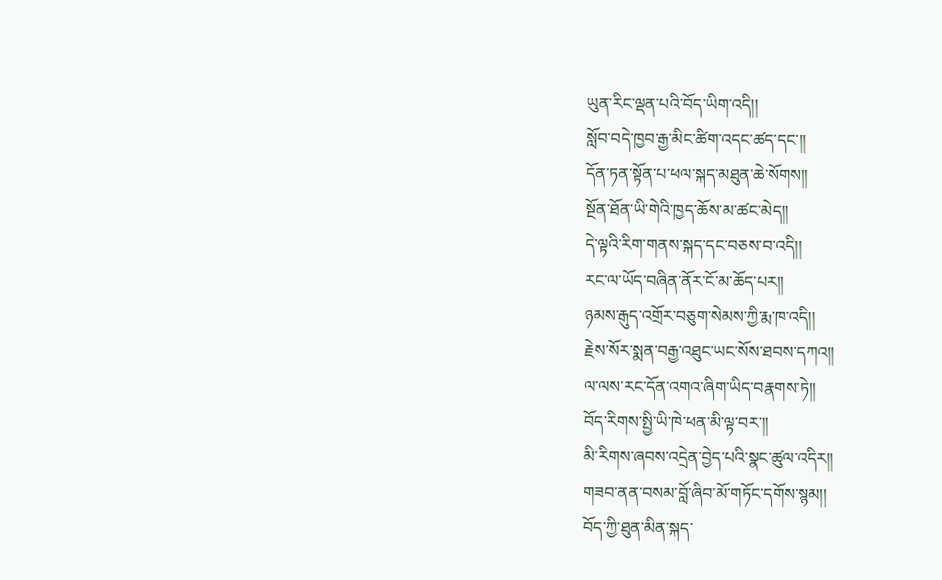ཡུན་རིང་ལྡན་པའི་བོད་ཡིག་འདི།།
སློབ་བདེ་ཁྱབ་རྒྱ་མིང་ཚིག་འདང་ཚད་དང་།།
དོན་ཏན་སྟོན་པ་ཕལ་སྐད་མཐུན་ཆེ་སོགས།།
སྔོན་ཐོན་ཡི་གེའི་ཁྱད་ཆོས་མ་ཚང་མེད།།
དེ་ལྟའི་རིག་གནས་སྐད་དང་བཅས་བ་འདི།།
རང་ལ་ཡོད་བཞིན་ནོར་ངོ་མ་ཆོད་པར།།
ཉམས་རྒུད་འགྲོར་བཅུག་སེམས་ཀྱི་རྨ་ཁ་འདི།།
རྗེས་སོར་སྨན་བརྒྱ་འཐུང་ཡང་སོས་ཐབས་དཀའ།།
ལ་ལས་རང་དོན་འགའ་ཞིག་ཡིད་བརྣགས་ཏེ།།
བོད་རིགས་སྤྱི་ཡི་ཁེ་ཕན་མི་ལྟ་བར་།།
མི་རིགས་ཞབས་འདྲེན་བྱེད་པའི་སྣང་ཚུལ་འདིར།།
གཟབ་ནན་བསམ་བློ་ཞིབ་མོ་གཏོང་དགོས་སྙམ།།
བོད་ཀྱི་ཐུན་མིན་སྐད་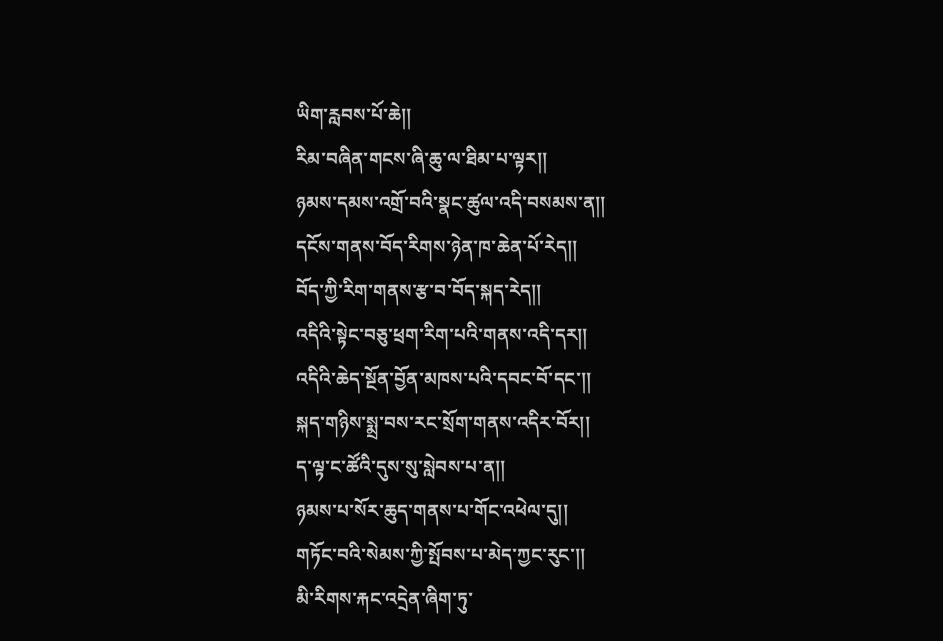ཡིག་རླབས་པོ་ཆེ།།
རིམ་བཞིན་གངས་ཞི་ཆུ་ལ་ཐིམ་པ་ལྟར།།
ཉམས་དམས་འགྲོ་བའི་སྣང་ཚུལ་འདི་བསམས་ན།།
དངོས་གནས་བོད་རིགས་ཉེན་ཁ་ཆེན་པོ་རེད།།
བོད་ཀྱི་རིག་གནས་རྩ་བ་བོད་སྐད་རེད།།
འདིའི་སྟེང་བཅུ་ཕྲག་རིག་པའི་གནས་འདི་དར།།
འདིའི་ཆེད་སྔོན་བྱོན་མཁས་པའི་དབང་བོ་དང་།།
སྐད་གཉིས་སྨྲ་བས་རང་སྲོག་གནས་འདིར་བོར།།
ད་ལྟ་ང་ཚོའི་དུས་སུ་སླེབས་པ་ན།།
ཉམས་པ་སོར་ཆུད་གནས་པ་གོང་འཕེལ་དུ།།
གཏོང་བའི་སེམས་ཀྱི་སྤོབས་པ་མེད་ཀྱང་རུང་།།
མི་རིགས་རྐང་འདྲེན་ཞིག་ཏུ་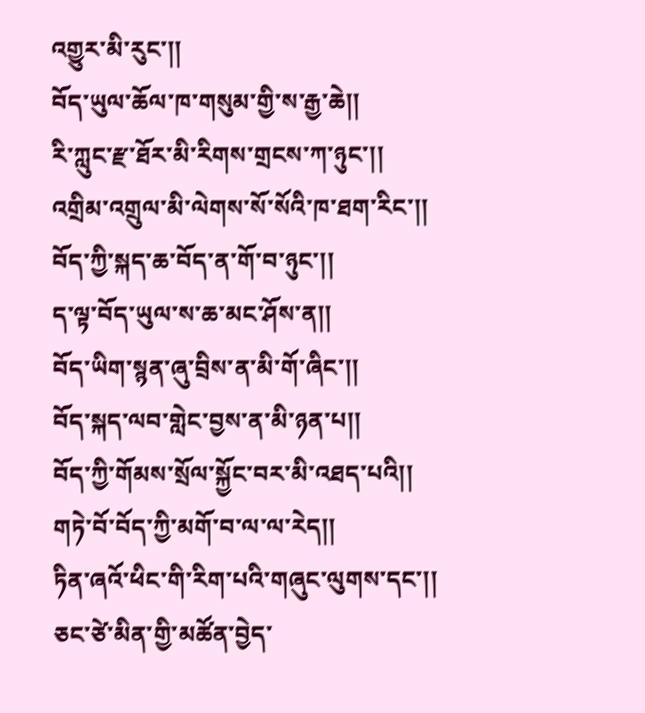འགྱུར་མི་རུང་།།
བོད་ཡུལ་ཆོལ་ཁ་གསུམ་གྱི་ས་རྒྱ་ཆེ།།
རི་ཀླུང་རྫ་ཐོར་མི་རིགས་གྲངས་ཀ་ཉུང་།།
འགྲིམ་འགྲུལ་མི་ལེགས་སོ་སོའི་ཁ་ཐག་རིང་།།
བོད་ཀྱི་སྐད་ཆ་བོད་ན་གོ་བ་ཉུང་།།
ད་ལྟ་བོད་ཡུལ་ས་ཆ་མང་ཤོས་ན།།
བོད་ཡིག་སྙན་ཞུ་བྲིས་ན་མི་གོ་ཞིང་།།
བོད་སྐད་ལབ་གླེང་བྱས་ན་མི་ཉན་པ།།
བོད་ཀྱི་གོམས་སྲོལ་སྐྱོང་བར་མི་འཐད་པའི།།
གཏེ་བོ་བོད་ཀྱི་མགོ་བ་ལ་ལ་རེད།།
ཏིན་ཞའོ་ཕིང་གི་རིག་པའི་གཞུང་ལུགས་དང་།།
ཅང་ཙེ་མིན་གྱི་མཚོན་བྱེད་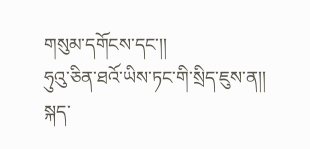གསུམ་དགོངས་དང་།།
ཧུའུ་ཅིན་ཐའོ་ཡིས་ཏང་གི་སྲིད་ཇུས་ན།།
སྐད་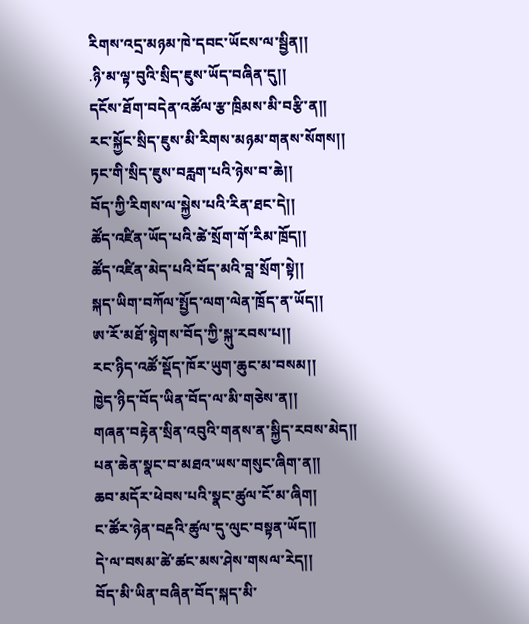རིགས་འདྲ་མཉམ་ཁེ་དབང་ཡོངས་ལ་སྦྱིན།།
.ཉི་མ་ལྟ་བུའི་སྲིད་ཇུས་ཡོད་བཞིན་དུ།།
དངོས་ཐོག་བདེན་འཚོལ་རྩ་ཁྲིམས་མི་བརྩི་ན།།
རང་སྐྱོང་སྲིད་ཇུས་མི་རིགས་མཉམ་གནས་སོགས།།
ཏང་གི་སྲིད་ཇུས་བརླག་པའི་ཉེས་བ་ཆེ།།
བོད་ཀྱི་རིགས་ལ་སྐྱེས་པའི་རིན་ཐང་དེ།།
ཚོད་འཛིན་ཡོད་པའི་ཚེ་སྲོག་གོ་རིམ་ཁྲོད།།
ཚོད་འཛིན་མེད་པའི་བོད་མའི་བླ་སྲོག་སྟེ།།
སྐད་ཡིག་བཀོལ་སྤྱོད་ལག་ལེན་ཁྲོད་ན་ཡོད།།
ཨ་རོ་མཐོ་སྙེགས་བོད་ཀྱི་སྐུ་རབས་པ།།
རང་ཉིད་འཚོ་སྡོད་ཁོར་ཡུག་ཆུང་མ་བསམ།།
ཁྱེད་ཉིད་བོད་ཡིན་བོད་ལ་མི་གཅེས་ན།།
གཞན་བརྟེན་སྲིན་འབུའི་གནས་ན་སྐྱིད་རབས་མེད།།
པན་ཆེན་སྣང་བ་མཐའ་ཡས་གསུང་ཞིག་ན།།
ཆབ་མདོར་ཕེབས་པའི་སྣང་ཚུལ་ངོ་མ་ཞིག།
ང་ཚོར་ཉེན་བརྡའི་ཚུལ་དུ་ལུང་བསྟན་ཡོད།།
དེ་ལ་བསམ་ཚེ་ཚང་མས་ཤེས་གསལ་རེད།།
བོད་མི་ཡིན་བཞིན་བོད་སྐད་མི་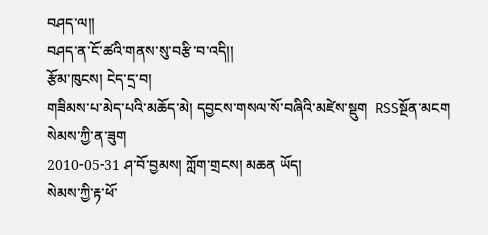བཤད་ལ།།
བཤད་ན་ངོ་ཚའི་གནས་སུ་བརྩི་བ་འདི།།
རྩོམ་ཁུངས། ངེད་དྲ་བ།
གཟིམས་པ་མེད་པའི་མཆོད་མེ། དབྱངས་གསལ་སོ་བཞིའི་མཛེས་སྡུག  RSSསྔོན་མངག
སེམས་ཀྱི་ན་ཟུག
2010-05-31 ཤ་བོ་བྱམས། ཀློག་གྲངས། མཆན ཡོད།
སེམས་ཀྱི་རྟ་ཕོ་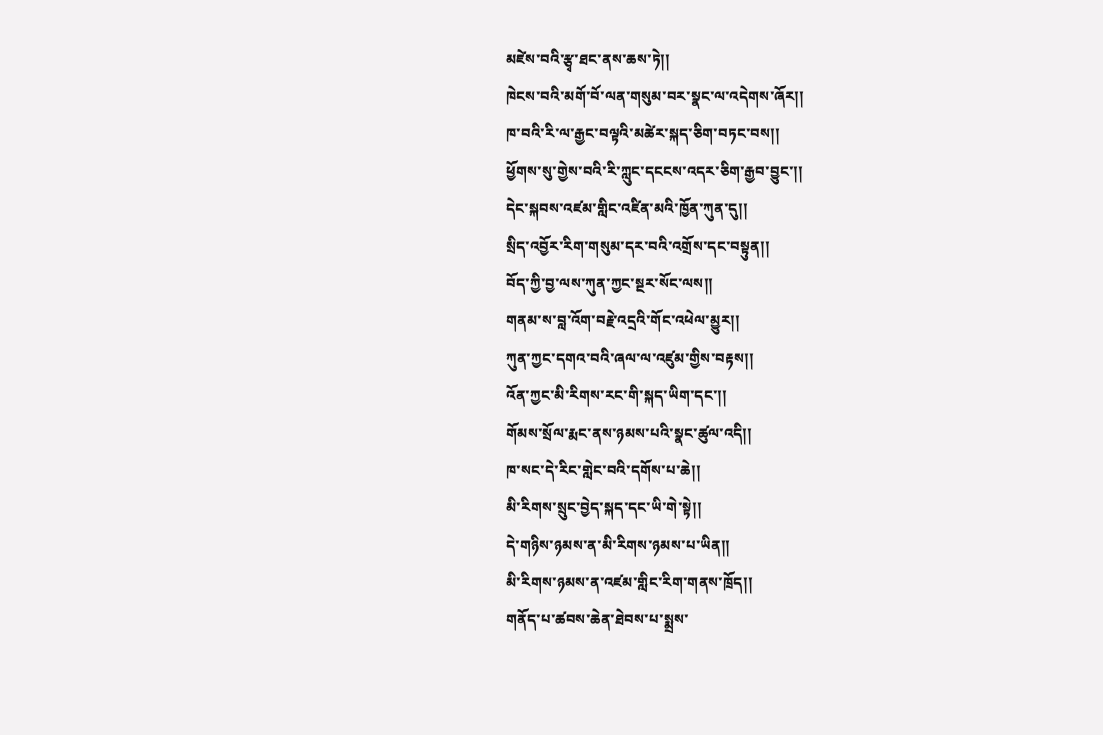མཛེས་བའི་རྩྭ་ཐང་ནས་ཆས་ཏེ།།
ཁེངས་བའི་མགོ་བོ་ལན་གསུམ་བར་སྣང་ལ་འདེགས་ཞོར།།
ཁ་བའི་རི་ལ་རྒྱང་བལྟའི་མཚེར་སྐད་ཅིག་བཏང་བས།།
ཕྱོགས་སུ་གྱེས་བའི་རི་ཀླུང་དངངས་འདར་ཅིག་རྒྱབ་བྱུང་།།
དེང་སྐབས་འཛམ་གླིང་འཛིན་མའི་ཁྱོན་ཀུན་དུ།།
སྲིད་འབྱོར་རིག་གསུམ་དར་བའི་འགྲོས་དང་བསྟུན།།
བོད་ཀྱི་བྱ་ལས་ཀུན་ཀྱང་སྔར་སོང་ལས།།
གནམ་ས་བླ་འོག་བརྗེ་འདྲའི་གོང་འཕེལ་མྱུར།།
ཀུན་ཀྱང་དགའ་བའི་ཞལ་ལ་འཛུམ་གྱིས་བརྟས།།
འོན་ཀྱང་མི་རིགས་རང་གི་སྐད་ཡིག་དང་།།
གོམས་སྲོལ་རྨང་ནས་ཉམས་པའི་སྣང་ཚུལ་འདི།།
ཁ་སང་དེ་རིང་གླེང་བའི་དགོས་པ་ཆེ།།
མི་རིགས་སྲུང་བྱེད་སྐད་དང་ཡི་གེ་སྟེ།།
དེ་གཉིས་ཉམས་ན་མི་རིགས་ཉམས་པ་ཡིན།།
མི་རིགས་ཉམས་ན་འཛམ་གླིང་རིག་གནས་ཁྲོད།།
གནོད་པ་ཚབས་ཆེན་ཐེབས་པ་སྨྲས་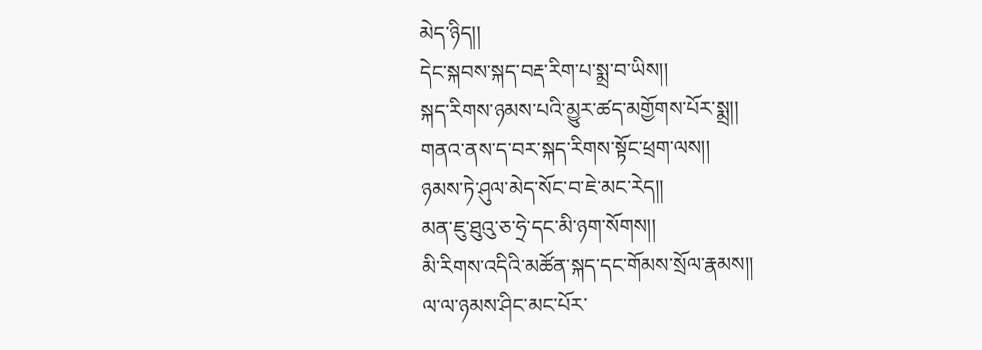མེད་ཉིད།།
དེང་སྐབས་སྐད་བརྡ་རིག་པ་སྨྲ་བ་ཡིས།།
སྐད་རིགས་ཉམས་པའི་མྱུར་ཚད་མགྱོགས་པོར་སྨྲ།།
གནའ་ནས་ད་བར་སྐད་རིགས་སྟོང་ཕྲག་ལས།།
ཉམས་ཏེ་ཤུལ་མེད་སོང་བ་ཇེ་མང་རེད།།
མན་ཇུ་ཐུའུ་ཅ་ཧྲེ་དང་མི་ཉག་སོགས།།
མི་རིགས་འདིའི་མཚོན་སྐད་དང་གོམས་སྲོལ་རྣམས།།
ལ་ལ་ཉམས་ཤིང་མང་པོར་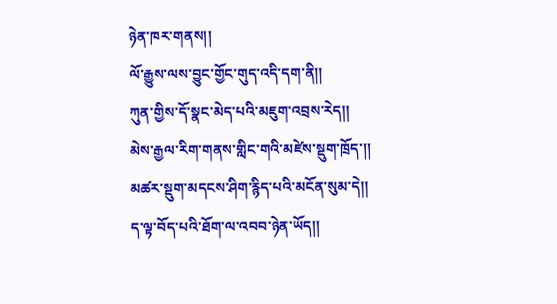ཉེན་ཁར་གནས།།
ལོ་རྒྱུས་ལས་བྱུང་གྱོང་གུད་འདི་དག་ནི།།
ཀུན་གྱིས་དོ་སྣང་མེད་པའི་མཇུག་འབྲས་རེད།།
མེས་རྒྱལ་རིག་གནས་གླིང་གའི་མཛེས་སྡུག་ཁྲོད་།།
མཚར་སྡུག་མདངས་ཤིག་རྙིད་པའི་མངོན་སུམ་དེ།།
ད་ལྟ་བོད་པའི་ཐོག་ལ་འབབ་ཉེན་ཡོད།།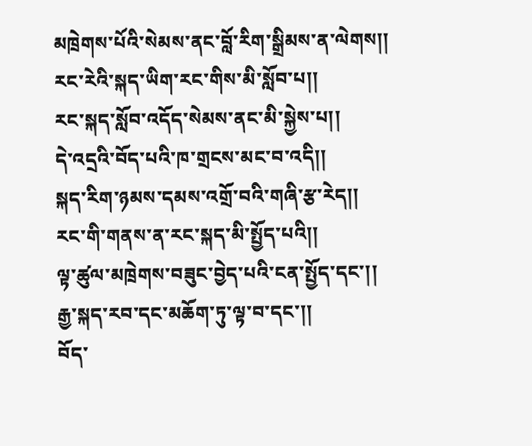མཁྲེགས་པོའི་སེམས་ནང་བློ་རིག་སྒྲིམས་ན་ལེགས།།
རང་རེའི་སྐད་ཡིག་རང་གིས་མི་སློབ་པ།།
རང་སྐད་སློབ་འདོད་སེམས་ནང་མི་སྐྱེས་པ།།
དེ་འདྲའི་བོད་པའི་ཁ་གྲངས་མང་བ་འདི།།
སྐད་རིག་ཉམས་དམས་འགྲོ་བའི་གཞི་རྩ་རེད།།
རང་གི་གནས་ན་རང་སྐད་མི་སྤྱོད་པའི།།
ལྟ་ཚུལ་མཁྲེགས་བཟུང་བྱེད་པའི་ངན་སྤྱོད་དང་།།
རྒྱ་སྐད་རབ་དང་མཆོག་ཏུ་ལྟ་བ་དང་།།
བོད་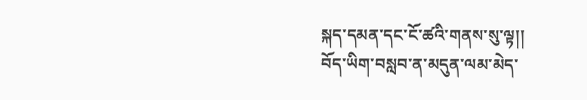སྐད་དམན་དང་ངོ་ཚའི་གནས་སུ་ལྟ།།
བོད་ཡིག་བསླབ་ན་མདུན་ལམ་མེད་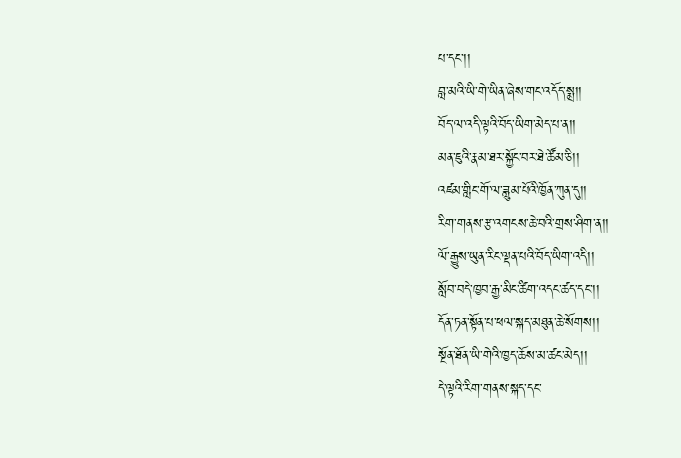པ་དང་།།
བླ་མའི་ཡི་གེ་ཡིན་ཞེས་གང་འདོད་སྨྲ།།
བོད་ལ་འདི་ལྟའི་བོད་ཡིག་མེད་པ་ན།།
མན་ཇུའི་རྣམ་ཐར་སྐྱོང་བར་ཐེ་ཚོམ་ཅི།།
འཛམ་གླིང་གོ་ལ་ཟླུམ་པོའི་ཁྱོན་ཀུན་དུ།།
རིག་གནས་རྩ་འགངས་ཆེ་བའི་གྲས་ཤིག་ན།།
ལོ་རྒྱུས་ཡུན་རིང་ལྡན་པའི་བོད་ཡིག་འདི།།
སློབ་བདེ་ཁྱབ་རྒྱ་མིང་ཚིག་འདང་ཚད་དང་།།
དོན་ཏན་སྟོན་པ་ཕལ་སྐད་མཐུན་ཆེ་སོགས།།
སྔོན་ཐོན་ཡི་གེའི་ཁྱད་ཆོས་མ་ཚང་མེད།།
དེ་ལྟའི་རིག་གནས་སྐད་དང་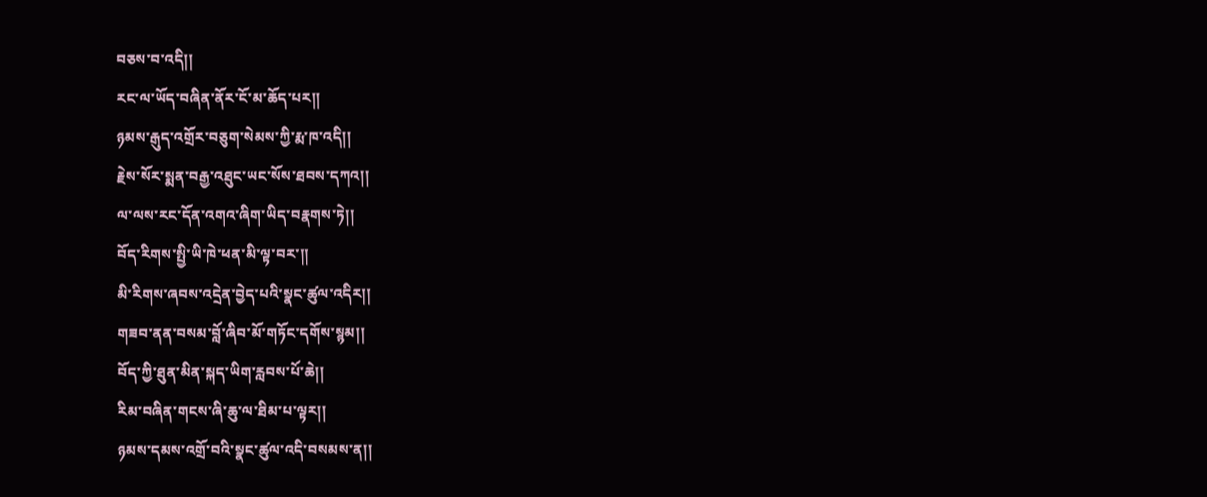བཅས་བ་འདི།།
རང་ལ་ཡོད་བཞིན་ནོར་ངོ་མ་ཆོད་པར།།
ཉམས་རྒུད་འགྲོར་བཅུག་སེམས་ཀྱི་རྨ་ཁ་འདི།།
རྗེས་སོར་སྨན་བརྒྱ་འཐུང་ཡང་སོས་ཐབས་དཀའ།།
ལ་ལས་རང་དོན་འགའ་ཞིག་ཡིད་བརྣགས་ཏེ།།
བོད་རིགས་སྤྱི་ཡི་ཁེ་ཕན་མི་ལྟ་བར་།།
མི་རིགས་ཞབས་འདྲེན་བྱེད་པའི་སྣང་ཚུལ་འདིར།།
གཟབ་ནན་བསམ་བློ་ཞིབ་མོ་གཏོང་དགོས་སྙམ།།
བོད་ཀྱི་ཐུན་མིན་སྐད་ཡིག་རླབས་པོ་ཆེ།།
རིམ་བཞིན་གངས་ཞི་ཆུ་ལ་ཐིམ་པ་ལྟར།།
ཉམས་དམས་འགྲོ་བའི་སྣང་ཚུལ་འདི་བསམས་ན།།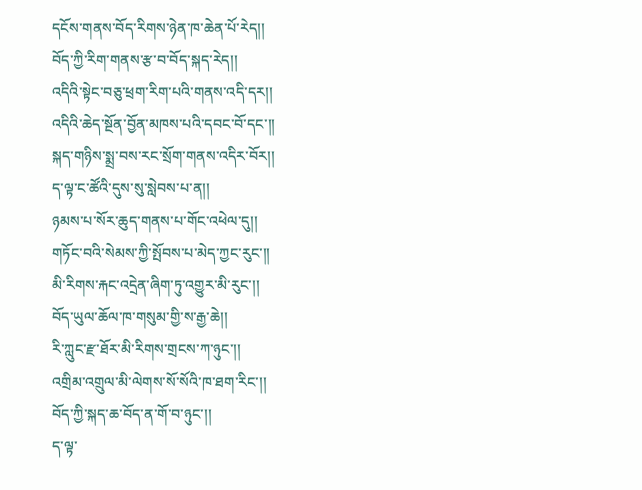དངོས་གནས་བོད་རིགས་ཉེན་ཁ་ཆེན་པོ་རེད།།
བོད་ཀྱི་རིག་གནས་རྩ་བ་བོད་སྐད་རེད།།
འདིའི་སྟེང་བཅུ་ཕྲག་རིག་པའི་གནས་འདི་དར།།
འདིའི་ཆེད་སྔོན་བྱོན་མཁས་པའི་དབང་བོ་དང་།།
སྐད་གཉིས་སྨྲ་བས་རང་སྲོག་གནས་འདིར་བོར།།
ད་ལྟ་ང་ཚོའི་དུས་སུ་སླེབས་པ་ན།།
ཉམས་པ་སོར་ཆུད་གནས་པ་གོང་འཕེལ་དུ།།
གཏོང་བའི་སེམས་ཀྱི་སྤོབས་པ་མེད་ཀྱང་རུང་།།
མི་རིགས་རྐང་འདྲེན་ཞིག་ཏུ་འགྱུར་མི་རུང་།།
བོད་ཡུལ་ཆོལ་ཁ་གསུམ་གྱི་ས་རྒྱ་ཆེ།།
རི་ཀླུང་རྫ་ཐོར་མི་རིགས་གྲངས་ཀ་ཉུང་།།
འགྲིམ་འགྲུལ་མི་ལེགས་སོ་སོའི་ཁ་ཐག་རིང་།།
བོད་ཀྱི་སྐད་ཆ་བོད་ན་གོ་བ་ཉུང་།།
ད་ལྟ་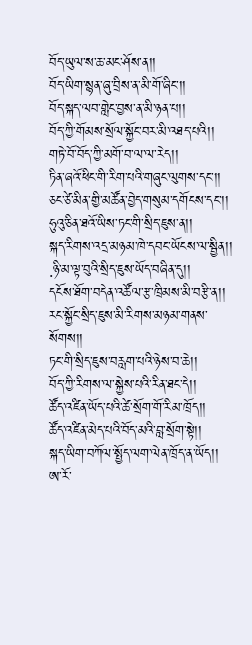བོད་ཡུལ་ས་ཆ་མང་ཤོས་ན།།
བོད་ཡིག་སྙན་ཞུ་བྲིས་ན་མི་གོ་ཞིང་།།
བོད་སྐད་ལབ་གླེང་བྱས་ན་མི་ཉན་པ།།
བོད་ཀྱི་གོམས་སྲོལ་སྐྱོང་བར་མི་འཐད་པའི།།
གཏེ་བོ་བོད་ཀྱི་མགོ་བ་ལ་ལ་རེད།།
ཏིན་ཞའོ་ཕིང་གི་རིག་པའི་གཞུང་ལུགས་དང་།།
ཅང་ཙེ་མིན་གྱི་མཚོན་བྱེད་གསུམ་དགོངས་དང་།།
ཧུའུ་ཅིན་ཐའོ་ཡིས་ཏང་གི་སྲིད་ཇུས་ན།།
སྐད་རིགས་འདྲ་མཉམ་ཁེ་དབང་ཡོངས་ལ་སྦྱིན།།
.ཉི་མ་ལྟ་བུའི་སྲིད་ཇུས་ཡོད་བཞིན་དུ།།
དངོས་ཐོག་བདེན་འཚོལ་རྩ་ཁྲིམས་མི་བརྩི་ན།།
རང་སྐྱོང་སྲིད་ཇུས་མི་རིགས་མཉམ་གནས་སོགས།།
ཏང་གི་སྲིད་ཇུས་བརླག་པའི་ཉེས་བ་ཆེ།།
བོད་ཀྱི་རིགས་ལ་སྐྱེས་པའི་རིན་ཐང་དེ།།
ཚོད་འཛིན་ཡོད་པའི་ཚེ་སྲོག་གོ་རིམ་ཁྲོད།།
ཚོད་འཛིན་མེད་པའི་བོད་མའི་བླ་སྲོག་སྟེ།།
སྐད་ཡིག་བཀོལ་སྤྱོད་ལག་ལེན་ཁྲོད་ན་ཡོད།།
ཨ་རོ་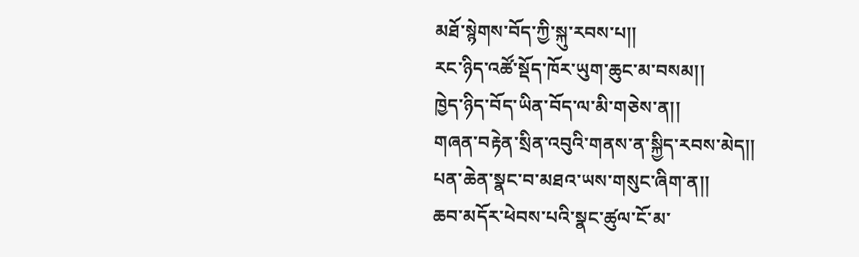མཐོ་སྙེགས་བོད་ཀྱི་སྐུ་རབས་པ།།
རང་ཉིད་འཚོ་སྡོད་ཁོར་ཡུག་ཆུང་མ་བསམ།།
ཁྱེད་ཉིད་བོད་ཡིན་བོད་ལ་མི་གཅེས་ན།།
གཞན་བརྟེན་སྲིན་འབུའི་གནས་ན་སྐྱིད་རབས་མེད།།
པན་ཆེན་སྣང་བ་མཐའ་ཡས་གསུང་ཞིག་ན།།
ཆབ་མདོར་ཕེབས་པའི་སྣང་ཚུལ་ངོ་མ་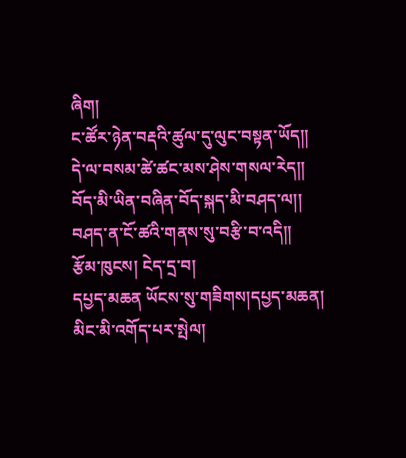ཞིག།
ང་ཚོར་ཉེན་བརྡའི་ཚུལ་དུ་ལུང་བསྟན་ཡོད།།
དེ་ལ་བསམ་ཚེ་ཚང་མས་ཤེས་གསལ་རེད།།
བོད་མི་ཡིན་བཞིན་བོད་སྐད་མི་བཤད་ལ།།
བཤད་ན་ངོ་ཚའི་གནས་སུ་བརྩི་བ་འདི།།
རྩོམ་ཁུངས། ངེད་དྲ་བ།
དཔྱད་མཆན ཡོངས་སུ་གཟིགས།དཔྱད་མཆན།
མིང་མི་འགོད་པར་སྤེལ།